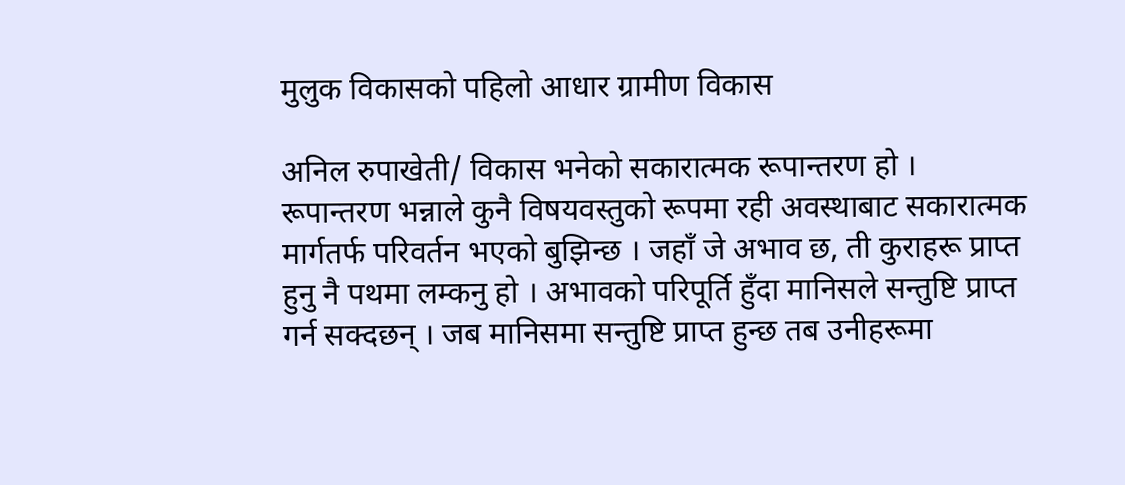मुलुक विकासको पहिलो आधार ग्रामीण विकास

अनिल रुपाखेती/ विकास भनेको सकारात्मक रूपान्तरण हो । रूपान्तरण भन्नाले कुनै विषयवस्तुको रूपमा रही अवस्थाबाट सकारात्मक मार्गतर्फ परिवर्तन भएको बुझिन्छ । जहाँ जे अभाव छ, ती कुराहरू प्राप्त हुनु नै पथमा लम्कनु हो । अभावको परिपूर्ति हुँदा मानिसले सन्तुष्टि प्राप्त गर्न सक्दछन् । जब मानिसमा सन्तुष्टि प्राप्त हुन्छ तब उनीहरूमा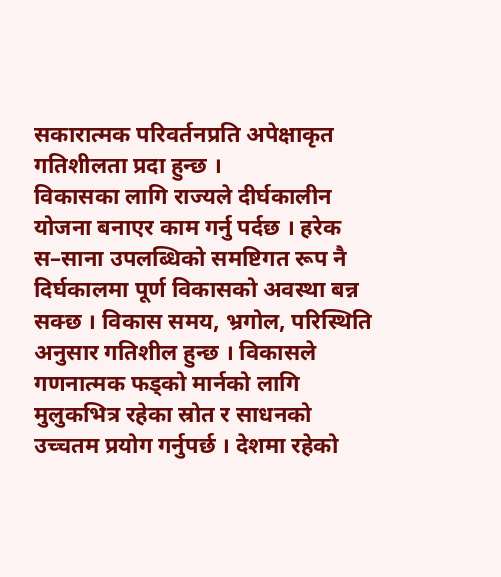सकारात्मक परिवर्तनप्रति अपेक्षाकृत गतिशीलता प्रदा हुन्छ ।
विकासका लागि राज्यले दीर्घकालीन योजना बनाएर काम गर्नु पर्दछ । हरेक स–साना उपलब्धिको समष्टिगत रूप नै दिर्घकालमा पूर्ण विकासको अवस्था बन्न सक्छ । विकास समय, भ्रगोल, परिस्थिति अनुसार गतिशील हुन्छ । विकासले गणनात्मक फड्को मार्नको लागि मुलुकभित्र रहेका स्रोत र साधनको उच्चतम प्रयोग गर्नुपर्छ । देशमा रहेको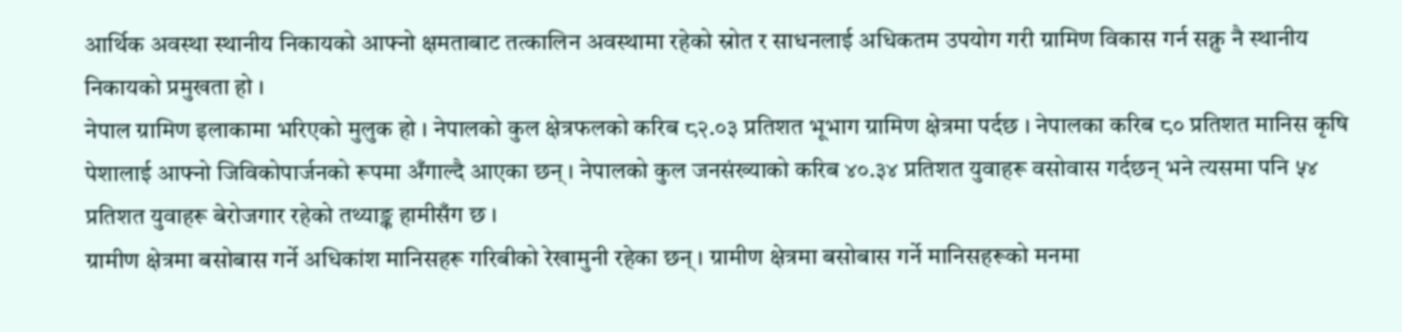आर्थिक अवस्था स्थानीय निकायको आफ्नो क्षमताबाट तत्कालिन अवस्थामा रहेको स्रोत र साधनलाई अधिकतम उपयोग गरी ग्रामिण विकास गर्न सक्नु नै स्थानीय निकायको प्रमुखता हो ।
नेपाल ग्रामिण इलाकामा भरिएको मुलुक हो । नेपालको कुल क्षेत्रफलको करिब ८२.०३ प्रतिशत भूभाग ग्रामिण क्षेत्रमा पर्दछ । नेपालका करिब ८० प्रतिशत मानिस कृषि पेशालाई आफ्नो जिविकोपार्जनको रूपमा अँगाल्दै आएका छन् । नेपालको कुल जनसंख्याको करिब ४०.३४ प्रतिशत युवाहरू वसोवास गर्दछन् भने त्यसमा पनि ५४ प्रतिशत युवाहरू बेरोजगार रहेको तथ्याङ्क हामीसँग छ ।
ग्रामीण क्षेत्रमा बसोबास गर्ने अधिकांश मानिसहरू गरिबीको रेखामुनी रहेका छन् । ग्रामीण क्षेत्रमा बसोबास गर्ने मानिसहरूको मनमा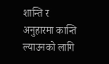शान्ति र अनुहारमा कान्ति ल्याउनको लागि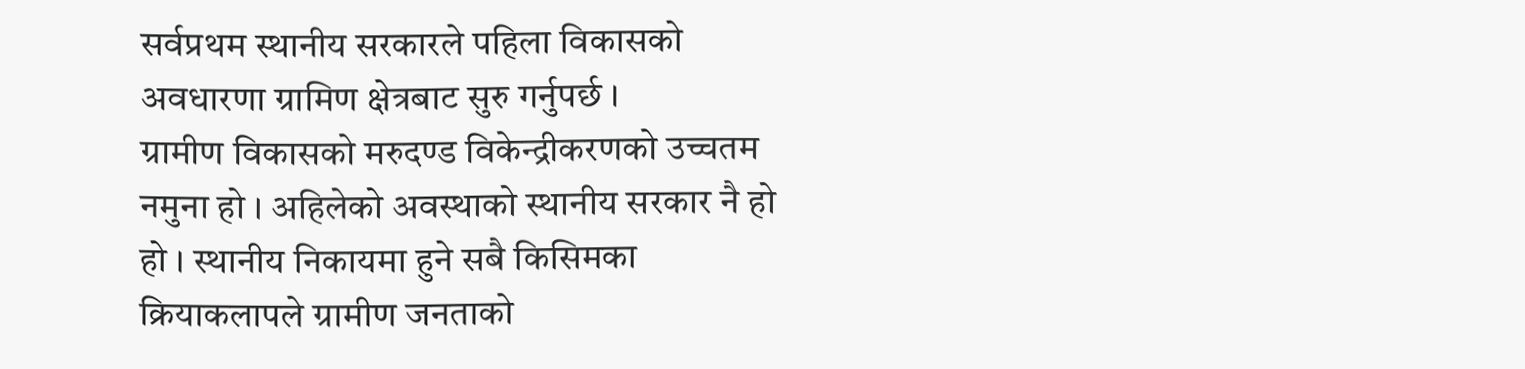सर्वप्रथम स्थानीय सरकारले पहिला विकासको अवधारणा ग्रामिण क्षेत्रबाट सुरु गर्नुपर्छ ।
ग्रामीण विकासको मरुदण्ड विकेन्द्रीकरणको उच्चतम नमुना हो । अहिलेको अवस्थाको स्थानीय सरकार नै हो हो । स्थानीय निकायमा हुने सबै किसिमका क्रियाकलापले ग्रामीण जनताको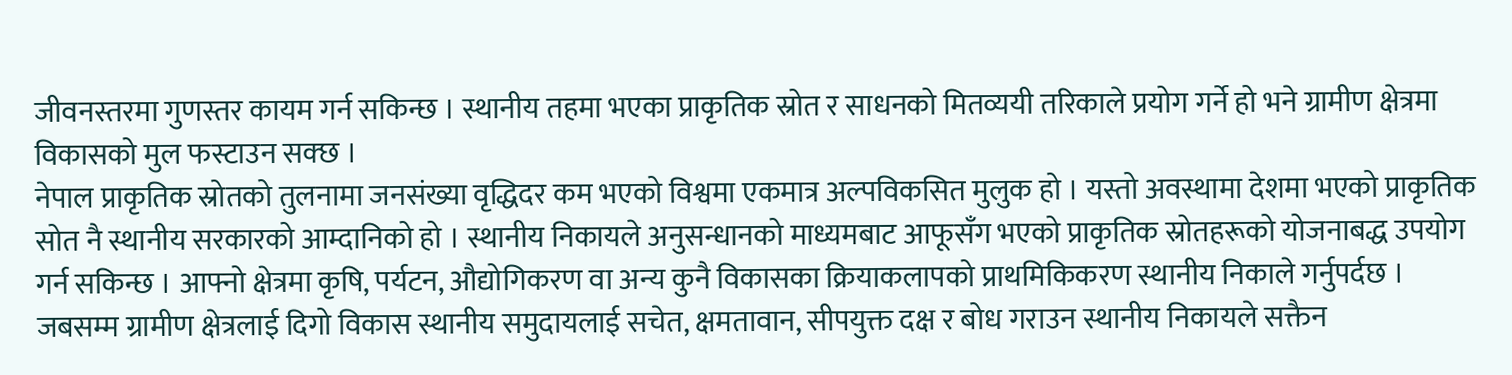जीवनस्तरमा गुणस्तर कायम गर्न सकिन्छ । स्थानीय तहमा भएका प्राकृतिक स्रोत र साधनको मितव्ययी तरिकाले प्रयोग गर्ने हो भने ग्रामीण क्षेत्रमा विकासको मुल फस्टाउन सक्छ ।
नेपाल प्राकृतिक स्रोतको तुलनामा जनसंख्या वृद्धिदर कम भएको विश्वमा एकमात्र अल्पविकसित मुलुक हो । यस्तो अवस्थामा देशमा भएको प्राकृतिक सोत नै स्थानीय सरकारको आम्दानिको हो । स्थानीय निकायले अनुसन्धानको माध्यमबाट आफूसँग भएको प्राकृतिक स्रोतहरूको योजनाबद्ध उपयोग गर्न सकिन्छ । आफ्नो क्षेत्रमा कृषि, पर्यटन, औद्योगिकरण वा अन्य कुनै विकासका क्रियाकलापको प्राथमिकिकरण स्थानीय निकाले गर्नुपर्दछ ।
जबसम्म ग्रामीण क्षेत्रलाई दिगो विकास स्थानीय समुदायलाई सचेत, क्षमतावान, सीपयुक्त दक्ष र बोध गराउन स्थानीय निकायले सक्तैन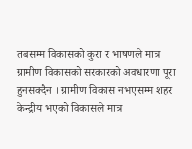तबसम्म विकासको कुरा र भाषणले मात्र ग्रामीण विकासको सरकारको अवधारणा पूरा हुनसक्दैन । ग्रामीण विकास नभएसम्म शहर केन्द्रीय भएको विकासले मात्र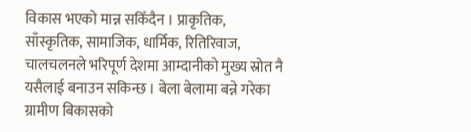विकास भएको मान्न सकिँदैन । प्राकृतिक, साँस्कृतिक, सामाजिक, धार्मिक, रितिरिवाज, चालचलनले भरिपूर्ण देशमा आम्दानीको मुख्य स्रोत नै यसैलाई बनाउन सकिन्छ । बेला बेलामा बन्ने गरेका ग्रामीण बिकासको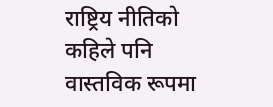राष्ट्रिय नीतिको कहिले पनि वास्तविक रूपमा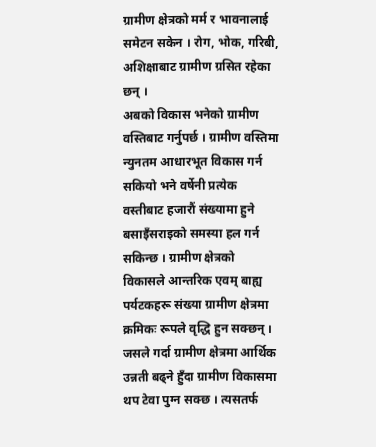ग्रामीण क्षेत्रको मर्म र भावनालाई समेटन सकेन । रोग, भोक, गरिबी, अशिक्षाबाट ग्रामीण ग्रसित रहेका छन् ।
अबको विकास भनेको ग्रामीण वस्तिबाट गर्नुपर्छ । ग्रामीण वस्तिमा न्युनतम आधारभूत विकास गर्न सकियो भने वर्षेनी प्रत्येक वस्तीबाट हजारौं संख्यामा हुने बसाइँसराइको समस्या हल गर्न सकिन्छ । ग्रामीण क्षेत्रको विकासले आन्तरिक एवम् बाह्य पर्यटकहरू संख्या ग्रामीण क्षेत्रमा क्रमिकः रूपले वृद्धि हुन सक्छन् । जसले गर्दा ग्रामीण क्षेत्रमा आर्थिक उन्नती बढ्ने हुँदा ग्रामीण विकासमा थप टेवा पुग्न सक्छ । त्यसतर्फ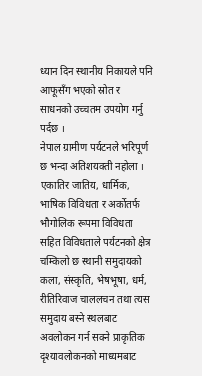ध्यान दिन स्थानीय निकायले पनि आफूसँग भएको स्रोत र साधनको उच्चतम उपयोग गर्नु पर्दछ ।
नेपाल ग्रामीण पर्यटनले भरिपूर्ण छ भन्दा अतिशयक्ती नहोला । एकातिर जातिय, धार्मिक, भाषिक विविधता र अर्कोतर्फ भौगोलिक रूपमा विविधता सहित विविधताले पर्यटनको क्षेत्र चम्किलो छ स्थानी समुदायको कला, संस्कृति, भेषभूषा, धर्म, रीतिरिवाज चाललचन तथा त्यस समुदाय बस्ने स्थलबाट अवलोकन गर्न सक्ने प्राकृतिक दृश्यावलोकनको माध्यमबाट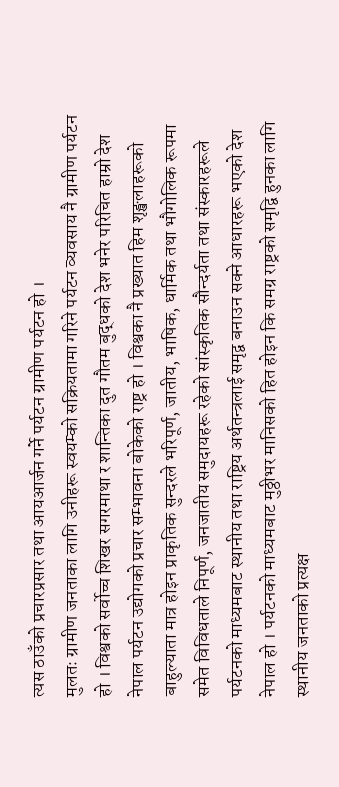त्यस ठाउँको प्रचारप्रसार तथा आयआर्जन गर्ने पर्यटन ग्रामीण पर्यटन हो ।
मुलतः ग्रामीण जनताका लागि उनीहरू स्वयम्को सक्रियतामा गरिने पर्यटन व्यवसाय नै ग्रामीण पर्यटन हो । विश्वको सर्वोच्च शिखर सगरमाथा र शान्तिका दुत गौतम बुद्धको देश भनेर परिचित हाम्रो देश नेपाल पर्यटन उद्योगको प्रचार सम्भावना बोकेको राष्ट्र हो । विश्वका नै प्रख्यात हिम शृङ्खलाहरूको बाहुल्याता मात्र होइन प्राकृतिक सुन्दरले भरिपूर्ण, जातीय, भाषिक, धार्मिक तथा भौगोलिक रूपमा समेत विविधताले निपूर्ण, जनजातीय समुदायहरू रहेको सांस्कृतिक सौन्दर्यता तथा संस्कारहरूले पर्यटनको माध्यमबाट स्थानीय तथा राष्ट्रिय अर्थतन्त्रलाई समृद्व बनाउन सक्ने आधारहरू भएको देश नेपाल हो । पर्यटनको माध्यमबाट मुठ्ठीभर मानिसको हित होइन कि समग्र राष्ट्रको समृद्वि हुनका लागि स्थानीय जनताको प्रत्यक्ष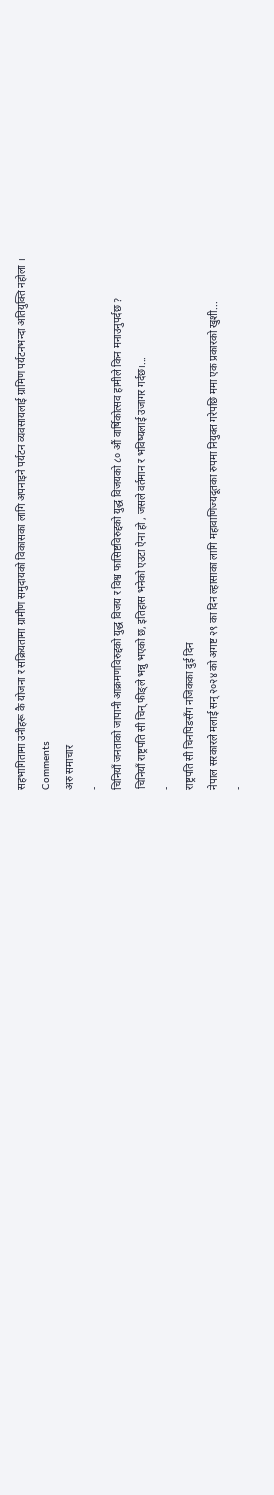सहभागितामा उनीहरू कै योजना र सक्रियतामा ग्रामीण समुदायको विकासका लागि अपनाइने पर्यटन व्यवसायलाई ग्रामिण पर्यटनभन्दा अतियुक्ति नहोला ।
Comments
अरु समाचार
-
चिनियाँ जनताको जापानी आक्रमणविरुद्दको युद्ध विजय र विश्व फासिष्टविरुद्दको युद्ध विजयको ८० औं वार्षिकोत्सव हामीले किन मनाउनुपर्दछ ?
चिनियाँ राष्ट्रपति सी चिन् फीङ्ले भन्नु भएको छ, इतिहास भनेको एउटा ऐना हो , जसले वर्तमान र भविष्यलाई उजागर गर्दछ।...
-
राष्ट्रपति सी चिनपिङसँग नजिकका दुई दिन
नेपाल सरकारले मलाई सन् २०२४ को अगष्ट २९ का दिन ल्हासाका लागि महावाणिज्यदूतका रुपमा नियुक्त गरेपछि ममा एक प्रकारको खुशी...
-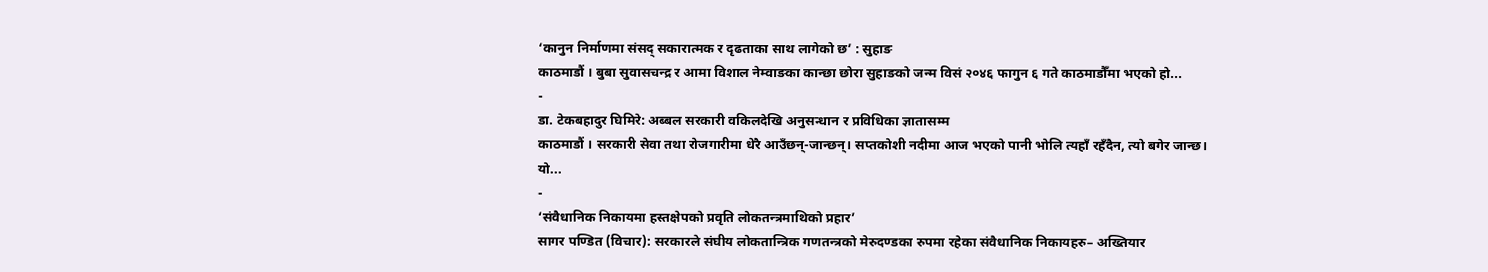‘कानुन निर्माणमा संसद् सकारात्मक र दृढताका साथ लागेको छ’ : सुहाङ
काठमाडौं । बुबा सुवासचन्द्र र आमा विशाल नेम्वाङका कान्छा छोरा सुहाङको जन्म विसं २०४६ फागुन ६ गते काठमाडौँमा भएको हो...
-
डा. टेकबहादुर घिमिरे: अब्बल सरकारी वकिलदेखि अनुसन्धान र प्रविधिका ज्ञातासम्म
काठमाडौं । सरकारी सेवा तथा रोजगारीमा धेरै आउँछन्-जान्छन्। सप्तकोशी नदीमा आज भएको पानी भोलि त्यहाँ रहँदैन, त्यो बगेर जान्छ। यो...
-
‘संवैधानिक निकायमा हस्तक्षेपको प्रवृति लोकतन्त्रमाथिको प्रहार’
सागर पण्डित (विचार): सरकारले संघीय लोकतान्त्रिक गणतन्त्रको मेरुदण्डका रुपमा रहेका संवैधानिक निकायहरु– अख्तियार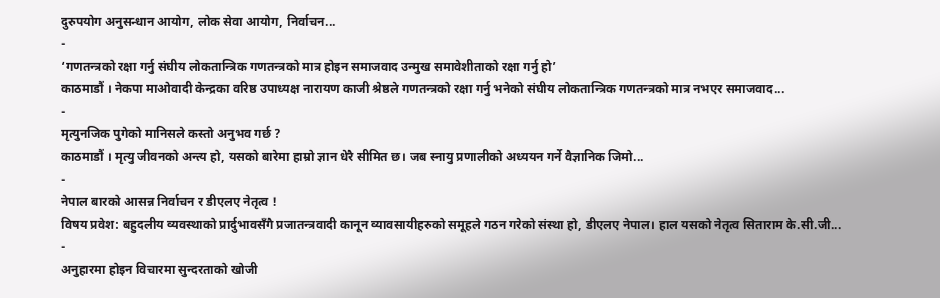दुरुपयोग अनुसन्धान आयोग, लोक सेवा आयोग, निर्वाचन...
-
‘गणतन्त्रको रक्षा गर्नु संघीय लोकतान्त्रिक गणतन्त्रको मात्र होइन समाजवाद उन्मुख समावेशीताको रक्षा गर्नु हो’
काठमाडौं । नेकपा माओवादी केन्द्रका वरिष्ठ उपाध्यक्ष नारायण काजी श्रेष्ठले गणतन्त्रको रक्षा गर्नु भनेको संघीय लोकतान्त्रिक गणतन्त्रको मात्र नभएर समाजवाद...
-
मृत्युनजिक पुगेको मानिसले कस्तो अनुभव गर्छ ?
काठमाडौं । मृत्यु जीवनको अन्त्य हो, यसको बारेमा हाम्रो ज्ञान धेरै सीमित छ। जब स्नायु प्रणालीको अध्ययन गर्ने वैज्ञानिक जिमो...
-
नेपाल बारको आसन्न निर्वाचन र डीएलए नेतृत्व !
विषय प्रवेश: बहुदलीय व्यवस्थाको प्रार्दुभावसँगै प्रजातन्त्रवादी कानून व्यावसायीहरुको समूहले गठन गरेको संस्था हो, डीएलए नेपाल। हाल यसको नेतृत्व सिताराम के.सी.जी...
-
अनुहारमा होइन विचारमा सुन्दरताको खोजी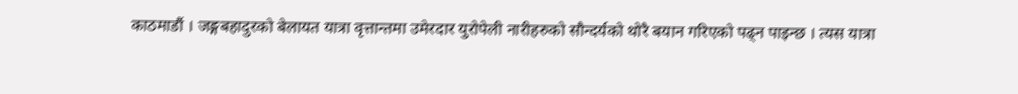काठमाडौं । जङ्गबहादुरको बेलायत यात्रा वृत्तान्तमा उमेरदार युरोपेली नारीहरुको सौन्दर्यको थोरै बयान गरिएको पढ्न पाइन्छ । त्यस यात्रा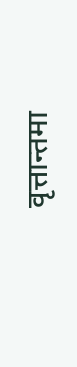वृत्तान्तमा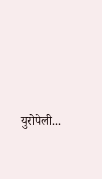युरोपेली...